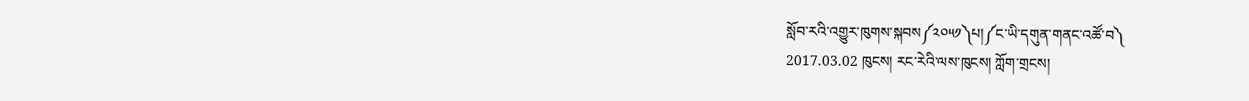སློབ་རའི་འགྱུར་ཁུགས་སྐབས༼༢༠༥༡༽པ།༼ང་ཡི་དགུན་གནང་འཚོ་བ༽
2017.03.02 ཁུངས། རང་རེའི་ལས་ཁུངས། ཀློག་གྲངས།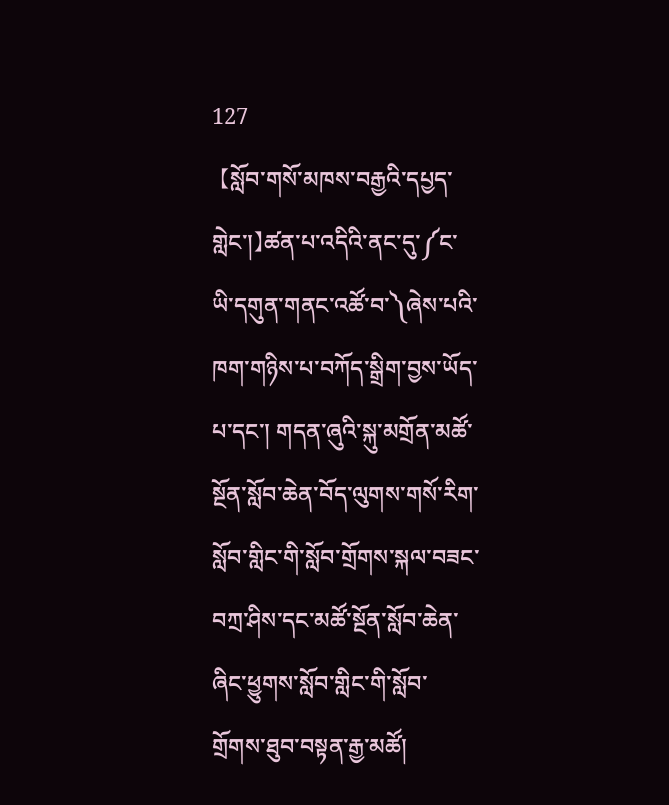127
 【སློབ་གསོ་མཁས་བརྒྱའི་དཔྱད་གླེང་།】ཚན་པ་འདིའི་ནང་དུ་༼ང་ཡི་དགུན་གནང་འཚོ་བ་༽ཞེས་པའི་ཁག་གཉིས་པ་བཀོད་སྒྲིག་བྱས་ཡོད་པ་དང་། གདན་ཞུའི་སྐུ་མགྲོན་མཚོ་སྔོན་སློབ་ཆེན་བོད་ལུགས་གསོ་རིག་སློབ་གླིང་གི་སློབ་གྲོགས་སྐལ་བཟང་བཀྲ་ཤིས་དང་མཚོ་སྔོན་སློབ་ཆེན་ཞིང་ཕྱུགས་སློབ་གླིང་གི་སློབ་གྲོགས་ཐུབ་བསྟན་རྒྱ་མཚོ།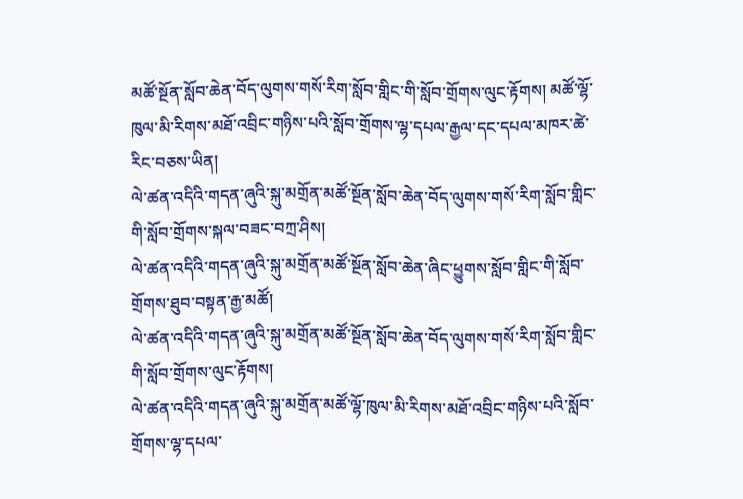མཚོ་སྔོན་སློབ་ཆེན་བོད་ལུགས་གསོ་རིག་སློབ་གླིང་གི་སློབ་གྲོགས་ལུང་རྟོགས། མཚོ་ལྷོ་ཁུལ་མི་རིགས་མཐོ་འབྲིང་གཉིས་པའི་སློབ་གྲོགས་ལྷ་དཔལ་རྒྱལ་དང་དཔལ་མཁར་ཚེ་རིང་བཅས་ཡིན།
ལེ་ཚན་འདིའི་གདན་ཞུའི་སྐུ་མགྲོན་མཚོ་སྔོན་སློབ་ཆེན་བོད་ལུགས་གསོ་རིག་སློབ་གླིང་གི་སློབ་གྲོགས་སྐལ་བཟང་བཀྲ་ཤིས།
ལེ་ཚན་འདིའི་གདན་ཞུའི་སྐུ་མགྲོན་མཚོ་སྔོན་སློབ་ཆེན་ཞིང་ཕྱུགས་སློབ་གླིང་གི་སློབ་གྲོགས་ཐུབ་བསྟན་རྒྱ་མཚོ།
ལེ་ཚན་འདིའི་གདན་ཞུའི་སྐུ་མགྲོན་མཚོ་སྔོན་སློབ་ཆེན་བོད་ལུགས་གསོ་རིག་སློབ་གླིང་གི་སློབ་གྲོགས་ལུང་རྟོགས།
ལེ་ཚན་འདིའི་གདན་ཞུའི་སྐུ་མགྲོན་མཚོ་ལྷོ་ཁུལ་མི་རིགས་མཐོ་འབྲིང་གཉིས་པའི་སློབ་གྲོགས་ལྷ་དཔལ་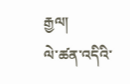རྒྱལ།
ལེ་ཚན་འདིའི་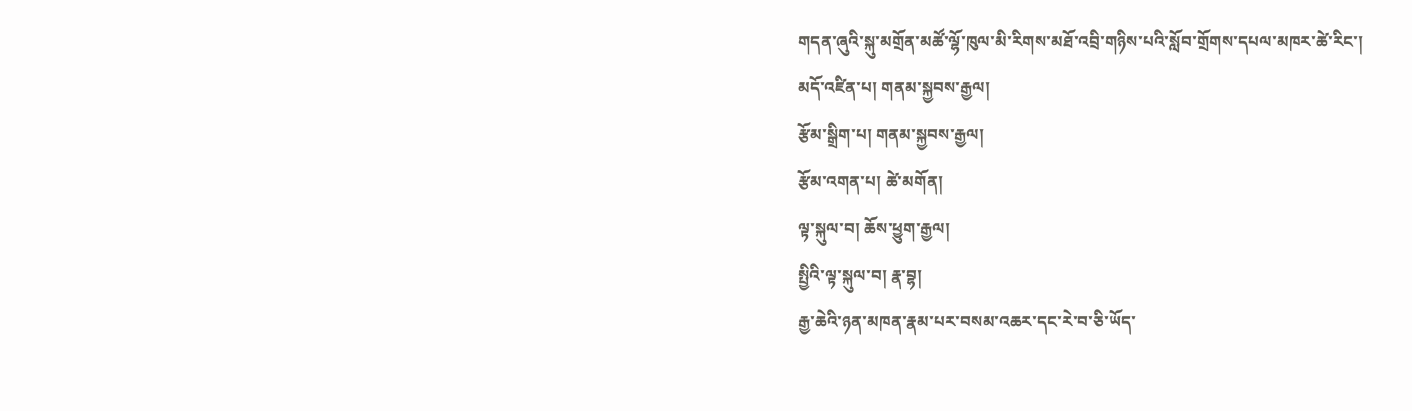གདན་ཞུའི་སྐུ་མགྲོན་མཚོ་ལྷོ་ཁུལ་མི་རིགས་མཐོ་འབྲི་གཉིས་པའི་སློབ་གྲོགས་དཔལ་མཁར་ཚེ་རིང་།
མདོ་འཛིན་པ། གནམ་སྐྱབས་རྒྱལ།
རྩོམ་སྒྲིག་པ། གནམ་སྐྱབས་རྒྱལ།
རྩོམ་འགན་པ། ཚེ་མགོན།
ལྟ་སྐུལ་བ། ཆོས་ཕྱུག་རྒྱལ།
སྤྱིའི་ལྟ་སྐུལ་བ། རྣ་བྷ།
རྒྱ་ཆེའི་ཉན་མཁན་རྣམ་པར་བསམ་འཆར་དང་རེ་བ་ཅི་ཡོད་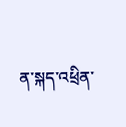ན་སྐད་འཕྲིན་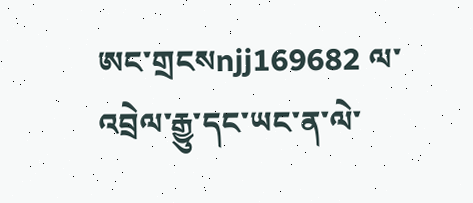ཨང་གྲངསnjj169682 ལ་འབྲེལ་རྒྱུ་དང་ཡང་ན་ལེ་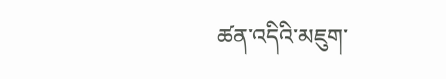ཚན་འདིའི་མཇུག་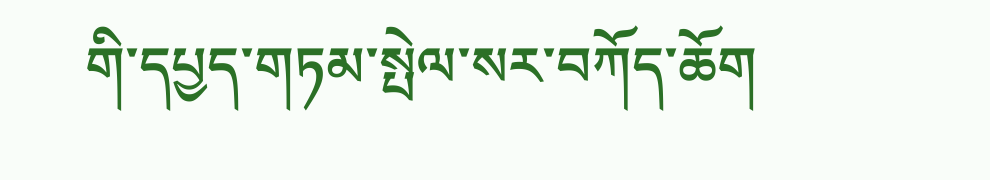གི་དཔྱད་གཏམ་སྤེལ་སར་བཀོད་ཆོག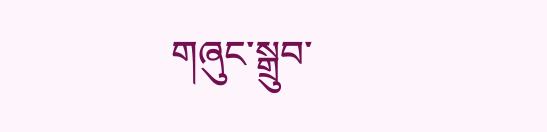གཞུང་སྒྲུབ་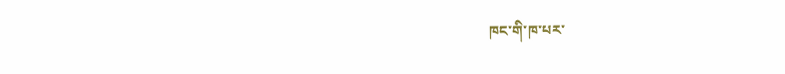ཁང་གི་ཁ་པར་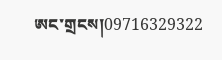ཨང་གྲངས།09716329322